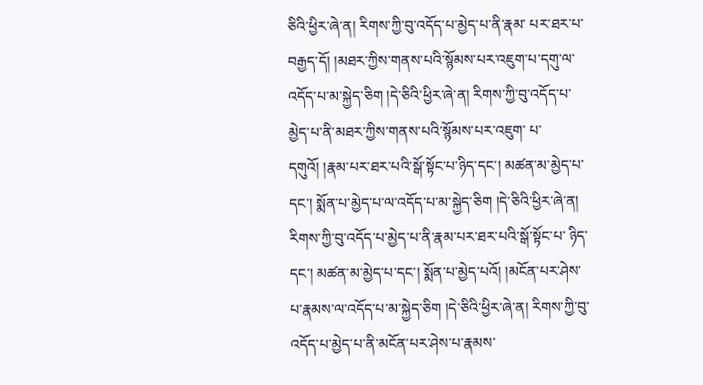ཅིའི་ཕྱིར་ཞེ་ན། རིགས་ཀྱི་བུ་འདོད་པ་མྱེད་པ་ནི་རྣམ་ པར་ཐར་པ་བརྒྱད་དོ། །མཐར་ཀྱིས་གནས་པའི་སྙོམས་པར་འཇུག་པ་དགུ་ལ་འདོད་པ་མ་སྐྱེད་ཅིག །དེ་ཅིའི་ཕྱིར་ཞེ་ན། རིགས་ཀྱི་བུ་འདོད་པ་མྱེད་པ་ནི་མཐར་ཀྱིས་གནས་པའི་སྙོམས་པར་འཇུག་ པ་དགུའོ། །རྣམ་པར་ཐར་པའི་སྒོ་སྟོང་པ་ཉིད་དང་། མཚན་མ་མྱེད་པ་དང་། སྨོན་པ་མྱེད་པ་ལ་འདོད་པ་མ་སྐྱེད་ཅིག །དེ་ཅིའི་ཕྱིར་ཞེ་ན། རིགས་ཀྱི་བུ་འདོད་པ་མྱེད་པ་ནི་རྣམ་པར་ཐར་པའི་སྒོ་སྟོང་པ་ ཉིད་དང་། མཚན་མ་མྱེད་པ་དང་། སྨོན་པ་མྱེད་པའོ། །མངོན་པར་ཤེས་པ་རྣམས་ལ་འདོད་པ་མ་སྐྱེད་ཅིག །དེ་ཅིའི་ཕྱིར་ཞེ་ན། རིགས་ཀྱི་བུ་འདོད་པ་མྱེད་པ་ནི་མངོན་པར་ཤེས་པ་རྣམས་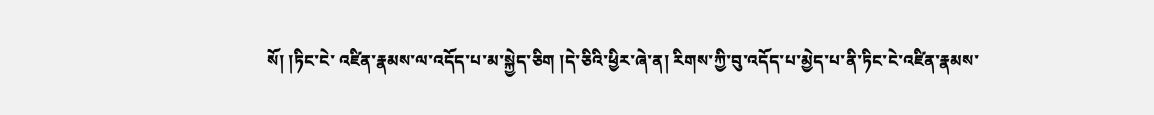སོ། །ཏིང་ངེ་ འཛིན་རྣམས་ལ་འདོད་པ་མ་སྐྱེད་ཅིག །དེ་ཅིའི་ཕྱིར་ཞེ་ན། རིགས་ཀྱི་བུ་འདོད་པ་མྱེད་པ་ནི་ཏིང་ངེ་འཛིན་རྣམས་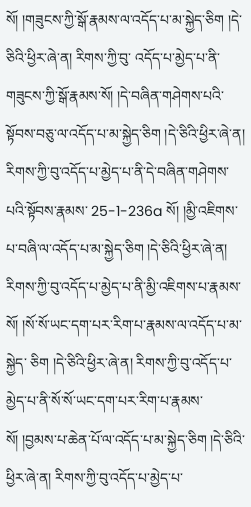སོ། །གཟུངས་ཀྱི་སྒོ་རྣམས་ལ་འདོད་པ་མ་སྐྱེད་ཅིག །དེ་ཅིའི་ཕྱིར་ཞེ་ན། རིགས་ཀྱི་བུ་ འདོད་པ་མྱེད་པ་ནི་གཟུངས་ཀྱི་སྒོ་རྣམས་སོ། །དེ་བཞིན་གཤེགས་པའི་སྟོབས་བཅུ་ལ་འདོད་པ་མ་སྐྱེད་ཅིག །དེ་ཅིའི་ཕྱིར་ཞེ་ན། རིགས་ཀྱི་བུ་འདོད་པ་མྱེད་པ་ནི་དེ་བཞིན་གཤེགས་པའི་སྟོབས་རྣམས་ 25-1-236a སོ། །མྱི་འཇིགས་པ་བཞི་ལ་འདོད་པ་མ་སྐྱེད་ཅིག །དེ་ཅིའི་ཕྱིར་ཞེ་ན། རིགས་ཀྱི་བུ་འདོད་པ་མྱེད་པ་ནི་མྱི་འཇིགས་པ་རྣམས་སོ། །སོ་སོ་ཡང་དག་པར་རིག་པ་རྣམས་ལ་འདོད་པ་མ་སྐྱེད་ ཅིག །དེ་ཅིའི་ཕྱིར་ཞེ་ན། རིགས་ཀྱི་བུ་འདོད་པ་མྱེད་པ་ནི་སོ་སོ་ཡང་དག་པར་རིག་པ་རྣམས་སོ། །བྱམས་པ་ཆེན་པོ་ལ་འདོད་པ་མ་སྐྱེད་ཅིག །དེ་ཅིའི་ཕྱིར་ཞེ་ན། རིགས་ཀྱི་བུ་འདོད་པ་མྱེད་པ་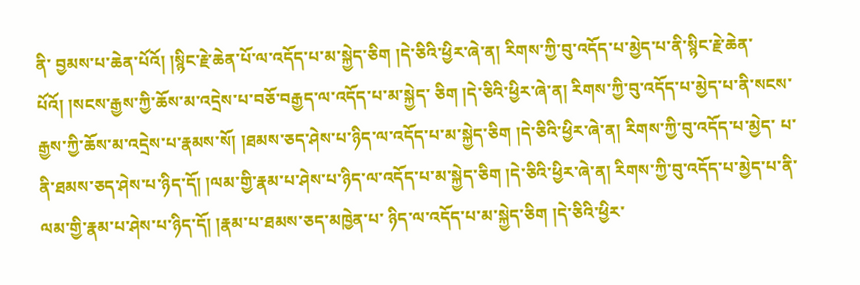ནི་ བྱམས་པ་ཆེན་པོའོ། །སྙིང་རྗེ་ཆེན་པོ་ལ་འདོད་པ་མ་སྐྱེད་ཅིག །དེ་ཅིའི་ཕྱིར་ཞེ་ན། རིགས་ཀྱི་བུ་འདོད་པ་མྱེད་པ་ནི་སྙིང་རྗེ་ཆེན་པོའོ། །སངས་རྒྱས་ཀྱི་ཆོས་མ་འདྲེས་པ་བཅོ་བརྒྱད་ལ་འདོད་པ་མ་སྐྱེད་ ཅིག །དེ་ཅིའི་ཕྱིར་ཞེ་ན། རིགས་ཀྱི་བུ་འདོད་པ་མྱེད་པ་ནི་སངས་རྒྱས་ཀྱི་ཆོས་མ་འདྲེས་པ་རྣམས་སོ། །ཐམས་ཅད་ཤེས་པ་ཉིད་ལ་འདོད་པ་མ་སྐྱེད་ཅིག །དེ་ཅིའི་ཕྱིར་ཞེ་ན། རིགས་ཀྱི་བུ་འདོད་པ་མྱེད་ པ་ནི་ཐམས་ཅད་ཤེས་པ་ཉིད་དོ། །ལམ་གྱི་རྣམ་པ་ཤེས་པ་ཉིད་ལ་འདོད་པ་མ་སྐྱེད་ཅིག །དེ་ཅིའི་ཕྱིར་ཞེ་ན། རིགས་ཀྱི་བུ་འདོད་པ་མྱེད་པ་ནི་ལམ་གྱི་རྣམ་པ་ཤེས་པ་ཉིད་དོ། །རྣམ་པ་ཐམས་ཅད་མཁྱེན་པ་ ཉིད་ལ་འདོད་པ་མ་སྐྱེད་ཅིག །དེ་ཅིའི་ཕྱིར་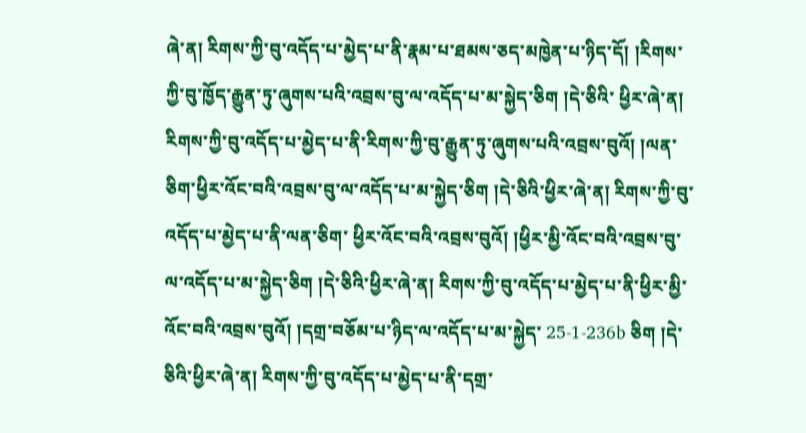ཞེ་ན། རིགས་ཀྱི་བུ་འདོད་པ་མྱེད་པ་ནི་རྣམ་པ་ཐམས་ཅད་མཁྱེན་པ་ཉིད་དོ། །རིགས་ཀྱི་བུ་ཁྱོད་རྒྱུན་ཏུ་ཞུགས་པའི་འབྲས་བུ་ལ་འདོད་པ་མ་སྐྱེད་ཅིག །དེ་ཅིའི་ ཕྱིར་ཞེ་ན། རིགས་ཀྱི་བུ་འདོད་པ་མྱེད་པ་ནི་རིགས་ཀྱི་བུ་རྒྱུན་ཏུ་ཞུགས་པའི་འབྲས་བུའོ། །ལན་ཅིག་ཕྱིར་འོང་བའི་འབྲས་བུ་ལ་འདོད་པ་མ་སྐྱེད་ཅིག །དེ་ཅིའི་ཕྱིར་ཞེ་ན། རིགས་ཀྱི་བུ་འདོད་པ་མྱེད་པ་ནི་ལན་ཅིག་ ཕྱིར་འོང་བའི་འབྲས་བུའོ། །ཕྱིར་མྱི་འོང་བའི་འབྲས་བུ་ལ་འདོད་པ་མ་སྐྱེད་ཅིག །དེ་ཅིའི་ཕྱིར་ཞེ་ན། རིགས་ཀྱི་བུ་འདོད་པ་མྱེད་པ་ནི་ཕྱིར་མྱི་འོང་བའི་འབྲས་བུའོ། །དགྲ་བཅོམ་པ་ཉིད་ལ་འདོད་པ་མ་སྐྱེད་ 25-1-236b ཅིག །དེ་ཅིའི་ཕྱིར་ཞེ་ན། རིགས་ཀྱི་བུ་འདོད་པ་མྱེད་པ་ནི་དགྲ་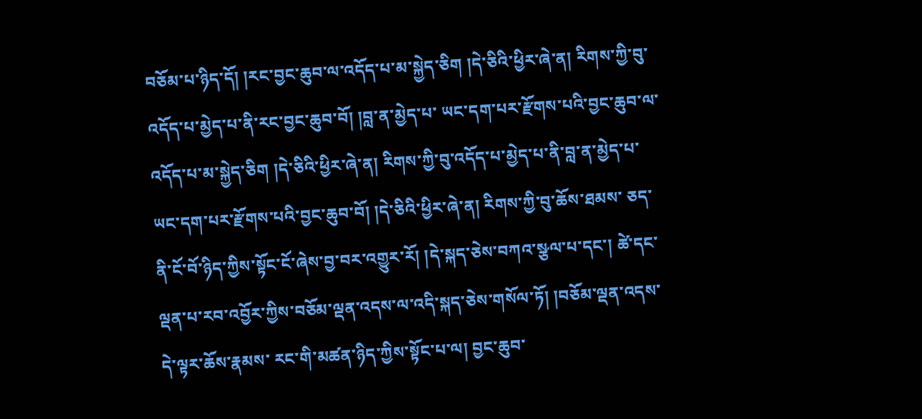བཅོམ་པ་ཉིད་དོ། །རང་བྱང་ཆུབ་ལ་འདོད་པ་མ་སྐྱེད་ཅིག །དེ་ཅིའི་ཕྱིར་ཞེ་ན། རིགས་ཀྱི་བུ་འདོད་པ་མྱེད་པ་ནི་རང་བྱང་ཆུབ་བོ། །བླ་ན་མྱེད་པ་ ཡང་དག་པར་རྫོགས་པའི་བྱང་ཆུབ་ལ་འདོད་པ་མ་སྐྱེད་ཅིག །དེ་ཅིའི་ཕྱིར་ཞེ་ན། རིགས་ཀྱི་བུ་འདོད་པ་མྱེད་པ་ནི་བླ་ན་མྱེད་པ་ཡང་དག་པར་རྫོགས་པའི་བྱང་ཆུབ་བོ། །དེ་ཅིའི་ཕྱིར་ཞེ་ན། རིགས་ཀྱི་བུ་ཆོས་ཐམས་ ཅད་ནི་ངོ་བོ་ཉིད་ཀྱིས་སྟོང་ངོ་ཞེས་བྱ་བར་འགྱུར་རོ། །དེ་སྐད་ཅེས་བཀའ་སྩལ་པ་དང་། ཚེ་དང་ལྡན་པ་རབ་འབྱོར་ཀྱིས་བཅོམ་ལྡན་འདས་ལ་འདི་སྐད་ཅེས་གསོལ་ཏོ། །བཅོམ་ལྡན་འདས་དེ་ལྟར་ཆོས་རྣམས་ རང་གི་མཚན་ཉིད་ཀྱིས་སྟོང་པ་ལ། བྱང་ཆུབ་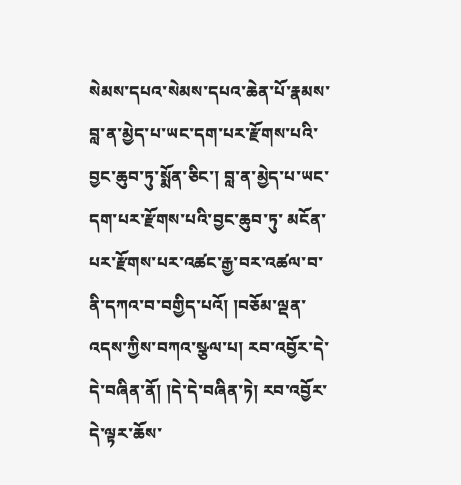སེམས་དཔའ་སེམས་དཔའ་ཆེན་པོ་རྣམས་བླ་ན་མྱེད་པ་ཡང་དག་པར་རྫོགས་པའི་བྱང་ཆུབ་ཏུ་སྨོན་ཅིང་། བླ་ན་མྱེད་པ་ཡང་དག་པར་རྫོགས་པའི་བྱང་ཆུབ་ཏུ་ མངོན་པར་རྫོགས་པར་འཚང་རྒྱ་བར་འཚལ་བ་ནི་དཀའ་བ་བགྱིད་པའོ། །བཅོམ་ལྡན་འདས་ཀྱིས་བཀའ་སྩལ་པ། རབ་འབྱོར་དེ་དེ་བཞིན་ནོ། །དེ་དེ་བཞིན་ཏེ། རབ་འབྱོར་དེ་ལྟར་ཆོས་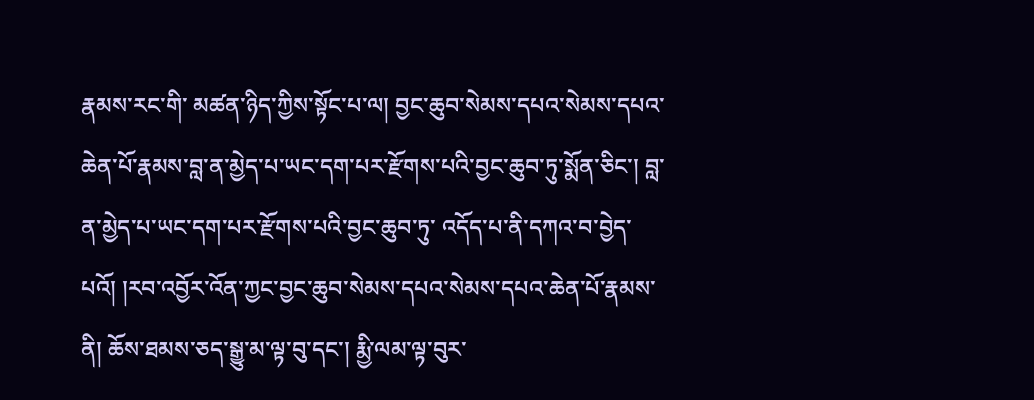རྣམས་རང་གི་ མཚན་ཉིད་ཀྱིས་སྟོང་པ་ལ། བྱང་ཆུབ་སེམས་དཔའ་སེམས་དཔའ་ཆེན་པོ་རྣམས་བླ་ན་མྱེད་པ་ཡང་དག་པར་རྫོགས་པའི་བྱང་ཆུབ་ཏུ་སྨོན་ཅིང་། བླ་ན་མྱེད་པ་ཡང་དག་པར་རྫོགས་པའི་བྱང་ཆུབ་ཏུ་ འདོད་པ་ནི་དཀའ་བ་བྱེད་པའོ། །རབ་འབྱོར་འོན་ཀྱང་བྱང་ཆུབ་སེམས་དཔའ་སེམས་དཔའ་ཆེན་པོ་རྣམས་ནི། ཆོས་ཐམས་ཅད་སྒྱུ་མ་ལྟ་བུ་དང་། རྨྱི་ལམ་ལྟ་བུར་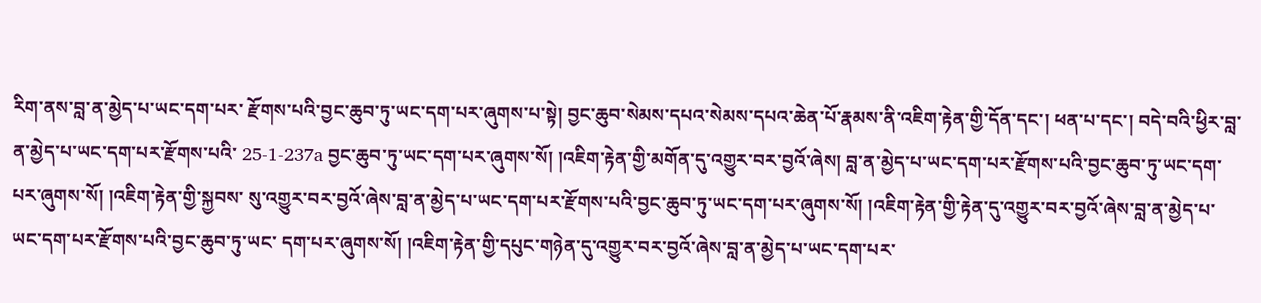རིག་ནས་བླ་ན་མྱེད་པ་ཡང་དག་པར་ རྫོགས་པའི་བྱང་ཆུབ་ཏུ་ཡང་དག་པར་ཞུགས་པ་སྟེ། བྱང་ཆུབ་སེམས་དཔའ་སེམས་དཔའ་ཆེན་པོ་རྣམས་ནི་འཇིག་རྟེན་གྱི་དོན་དང་། ཕན་པ་དང་། བདེ་བའི་ཕྱིར་བླ་ན་མྱེད་པ་ཡང་དག་པར་རྫོགས་པའི་ 25-1-237a བྱང་ཆུབ་ཏུ་ཡང་དག་པར་ཞུགས་སོ། །འཇིག་རྟེན་གྱི་མགོན་དུ་འགྱུར་བར་བྱའོ་ཞེས། བླ་ན་མྱེད་པ་ཡང་དག་པར་རྫོགས་པའི་བྱང་ཆུབ་ཏུ་ཡང་དག་པར་ཞུགས་སོ། །འཇིག་རྟེན་གྱི་སྐྱབས་ སུ་འགྱུར་བར་བྱའོ་ཞེས་བླ་ན་མྱེད་པ་ཡང་དག་པར་རྫོགས་པའི་བྱང་ཆུབ་ཏུ་ཡང་དག་པར་ཞུགས་སོ། །འཇིག་རྟེན་གྱི་རྟེན་དུ་འགྱུར་བར་བྱའོ་ཞེས་བླ་ན་མྱེད་པ་ཡང་དག་པར་རྫོགས་པའི་བྱང་ཆུབ་ཏུ་ཡང་ དག་པར་ཞུགས་སོ། །འཇིག་རྟེན་གྱི་དཔུང་གཉེན་དུ་འགྱུར་བར་བྱའོ་ཞེས་བླ་ན་མྱེད་པ་ཡང་དག་པར་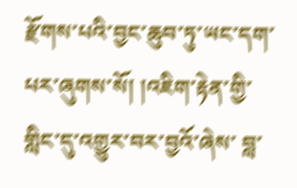རྫོགས་པའི་བྱང་ཆུབ་ཏུ་ཡང་དག་པར་ཞུགས་སོ། །འཇིག་རྟེན་གྱི་གླིང་དུ་འགྱུར་བར་བྱའོ་ཞེས་ བླ་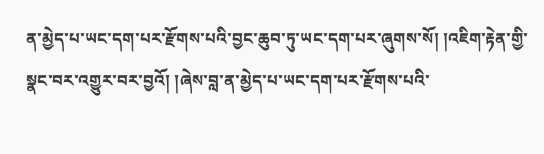ན་མྱེད་པ་ཡང་དག་པར་རྫོགས་པའི་བྱང་ཆུབ་ཏུ་ཡང་དག་པར་ཞུགས་སོ། །འཇིག་རྟེན་གྱི་སྣང་བར་འགྱུར་བར་བྱའོ། །ཞེས་བླ་ན་མྱེད་པ་ཡང་དག་པར་རྫོགས་པའི་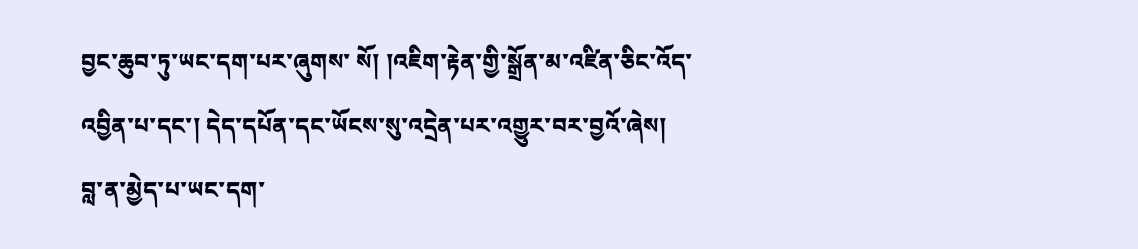བྱང་ཆུབ་ཏུ་ཡང་དག་པར་ཞུགས་ སོ། །འཇིག་རྟེན་གྱི་སྒྲོན་མ་འཛིན་ཅིང་འོད་འབྱིན་པ་དང་། དེད་དཔོན་དང་ཡོངས་སུ་འདྲེན་པར་འགྱུར་བར་བྱའོ་ཞེས། བླ་ན་མྱེད་པ་ཡང་དག་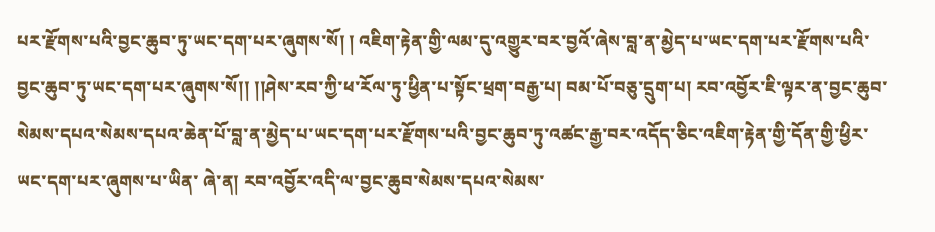པར་རྫོགས་པའི་བྱང་ཆུབ་ཏུ་ཡང་དག་པར་ཞུགས་སོ། ། འཇིག་རྟེན་གྱི་ལམ་དུ་འགྱུར་བར་བྱའོ་ཞེས་བླ་ན་མྱེད་པ་ཡང་དག་པར་རྫོགས་པའི་བྱང་ཆུབ་ཏུ་ཡང་དག་པར་ཞུགས་སོ།། །།ཤེས་རབ་ཀྱི་ཕ་རོལ་ཏུ་ཕྱིན་པ་སྟོང་ཕྲག་བརྒྱ་པ། བམ་པོ་བཅུ་དྲུག་པ། རབ་འབྱོར་ཇི་ལྟར་ན་བྱང་ཆུབ་སེམས་དཔའ་སེམས་དཔའ་ཆེན་པོ་བླ་ན་མྱེད་པ་ཡང་དག་པར་རྫོགས་པའི་བྱང་ཆུབ་ཏུ་འཚང་རྒྱ་བར་འདོད་ཅིང་འཇིག་རྟེན་གྱི་དོན་གྱི་ཕྱིར་ཡང་དག་པར་ཞུགས་པ་ཡིན་ ཞེ་ན། རབ་འབྱོར་འདི་ལ་བྱང་ཆུབ་སེམས་དཔའ་སེམས་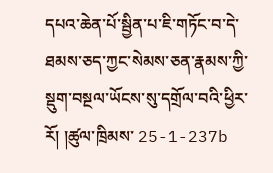དཔའ་ཆེན་པོ་སྦྱིན་པ་ཇི་གཏོང་བ་དེ་ཐམས་ཅད་ཀྱང་སེམས་ཅན་རྣམས་ཀྱི་སྡུག་བསྔལ་ཡོངས་སུ་དགྲོལ་བའི་ཕྱིར་རོ། །ཚུལ་ཁྲིམས་ 25-1-237b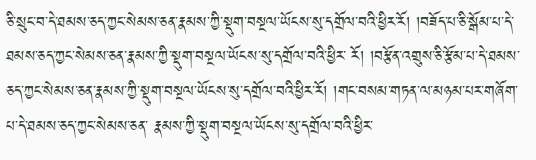ཅི་སྲུང་བ་དེ་ཐམས་ཅད་ཀྱང་སེམས་ཅན་རྣམས་ཀྱི་སྡུག་བསྔལ་ཡོངས་སུ་དགྲོལ་བའི་ཕྱིར་རོ། །བཟོད་པ་ཅི་སྒོམ་པ་དེ་ཐམས་ཅད་ཀྱང་སེམས་ཅན་རྣམས་ཀྱི་སྡུག་བསྔལ་ཡོངས་སུ་དགྲོལ་བའི་ཕྱིར་ རོ། །བརྩོན་འགྲུས་ཅི་རྩོམ་པ་དེ་ཐམས་ཅད་ཀྱང་སེམས་ཅན་རྣམས་ཀྱི་སྡུག་བསྔལ་ཡོངས་སུ་དགྲོལ་བའི་ཕྱིར་རོ། །གང་བསམ་གཏན་ལ་མཉམ་པར་གཞོག་པ་དེ་ཐམས་ཅད་ཀྱང་སེམས་ཅན་ རྣམས་ཀྱི་སྡུག་བསྔལ་ཡོངས་སུ་དགྲོལ་བའི་ཕྱིར་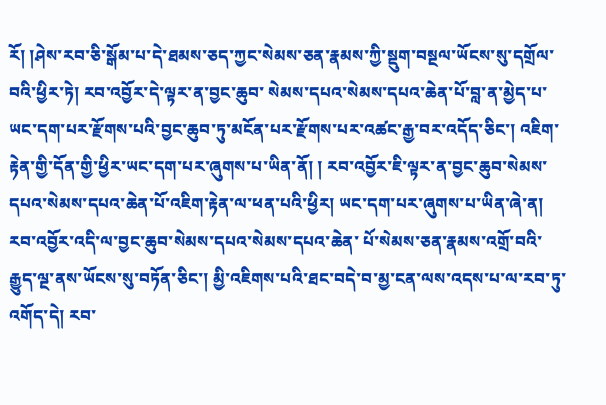རོ། །ཤེས་རབ་ཅི་སྒོམ་པ་དེ་ཐམས་ཅད་ཀྱང་སེམས་ཅན་རྣམས་ཀྱི་སྡུག་བསྔལ་ཡོངས་སུ་དགྲོལ་བའི་ཕྱིར་ཏེ། རབ་འབྱོར་དེ་ལྟར་ན་བྱང་ཆུབ་ སེམས་དཔའ་སེམས་དཔའ་ཆེན་པོ་བླ་ན་མྱེད་པ་ཡང་དག་པར་རྫོགས་པའི་བྱང་ཆུབ་ཏུ་མངོན་པར་རྫོགས་པར་འཚང་རྒྱ་བར་འདོད་ཅིང་། འཇིག་རྟེན་གྱི་དོན་གྱི་ཕྱིར་ཡང་དག་པར་ཞུགས་པ་ཡིན་ནོ། ། རབ་འབྱོར་ཇི་ལྟར་ན་བྱང་ཆུབ་སེམས་དཔའ་སེམས་དཔའ་ཆེན་པོ་འཇིག་རྟེན་ལ་ཕན་པའི་ཕྱིར། ཡང་དག་པར་ཞུགས་པ་ཡིན་ཞེ་ན། རབ་འབྱོར་འདི་ལ་བྱང་ཆུབ་སེམས་དཔའ་སེམས་དཔའ་ཆེན་ པོ་སེམས་ཅན་རྣམས་འགྲོ་བའི་རྒྱུད་ལྔ་ནས་ཡོངས་སུ་བཏོན་ཅིང་། མྱི་འཇིགས་པའི་ཐང་བདེ་བ་མྱ་ངན་ལས་འདས་པ་ལ་རབ་ཏུ་འགོད་དེ། རབ་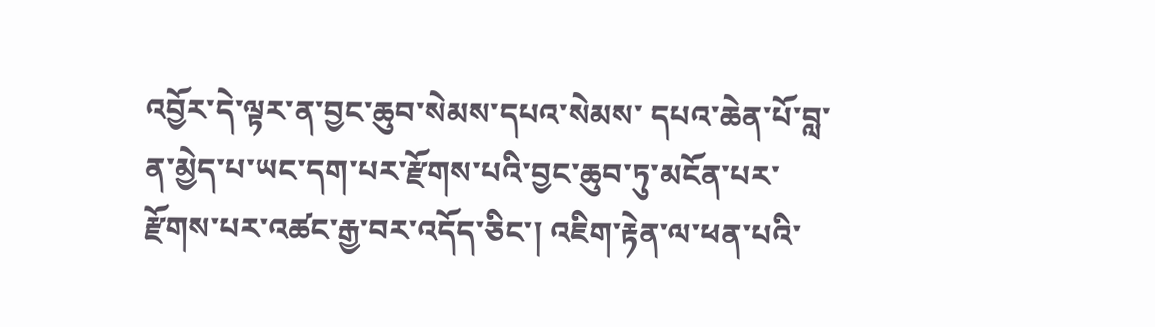འབྱོར་དེ་ལྟར་ན་བྱང་ཆུབ་སེམས་དཔའ་སེམས་ དཔའ་ཆེན་པོ་བླ་ན་མྱེད་པ་ཡང་དག་པར་རྫོགས་པའི་བྱང་ཆུབ་ཏུ་མངོན་པར་རྫོགས་པར་འཚང་རྒྱ་བར་འདོད་ཅིང་། འཇིག་རྟེན་ལ་ཕན་པའི་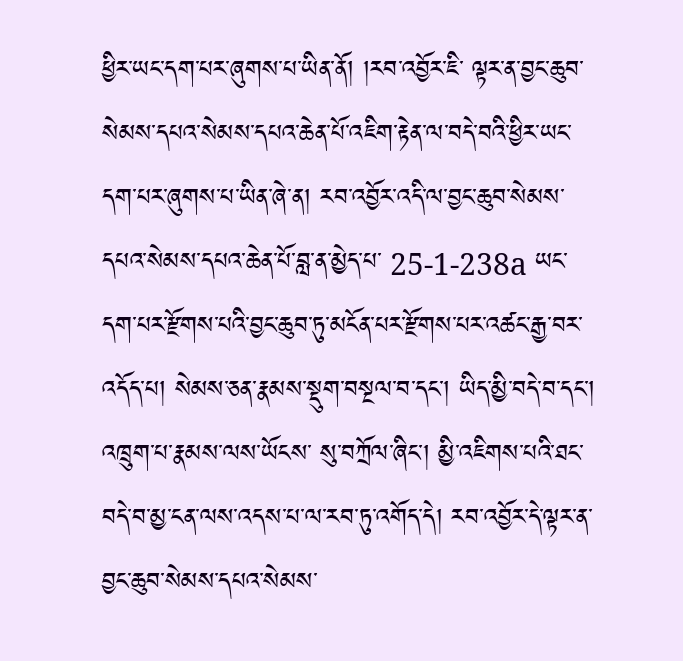ཕྱིར་ཡང་དག་པར་ཞུགས་པ་ཡིན་ནོ། །རབ་འབྱོར་ཇི་ ལྟར་ན་བྱང་ཆུབ་སེམས་དཔའ་སེམས་དཔའ་ཆེན་པོ་འཇིག་རྟེན་ལ་བདེ་བའི་ཕྱིར་ཡང་དག་པར་ཞུགས་པ་ཡིན་ཞེ་ན། རབ་འབྱོར་འདི་ལ་བྱང་ཆུབ་སེམས་དཔའ་སེམས་དཔའ་ཆེན་པོ་བླ་ན་མྱེད་པ་ 25-1-238a ཡང་དག་པར་རྫོགས་པའི་བྱང་ཆུབ་ཏུ་མངོན་པར་རྫོགས་པར་འཚང་རྒྱ་བར་འདོད་པ། སེམས་ཅན་རྣམས་སྡུག་བསྔལ་བ་དང་། ཡིད་མྱི་བདེ་བ་དང་། འཁྲུག་པ་རྣམས་ལས་ཡོངས་ སུ་བཀྲོལ་ཞིང་། མྱི་འཇིགས་པའི་ཐང་བདེ་བ་མྱ་ངན་ལས་འདས་པ་ལ་རབ་ཏུ་འགོད་དེ། རབ་འབྱོར་དེ་ལྟར་ན་བྱང་ཆུབ་སེམས་དཔའ་སེམས་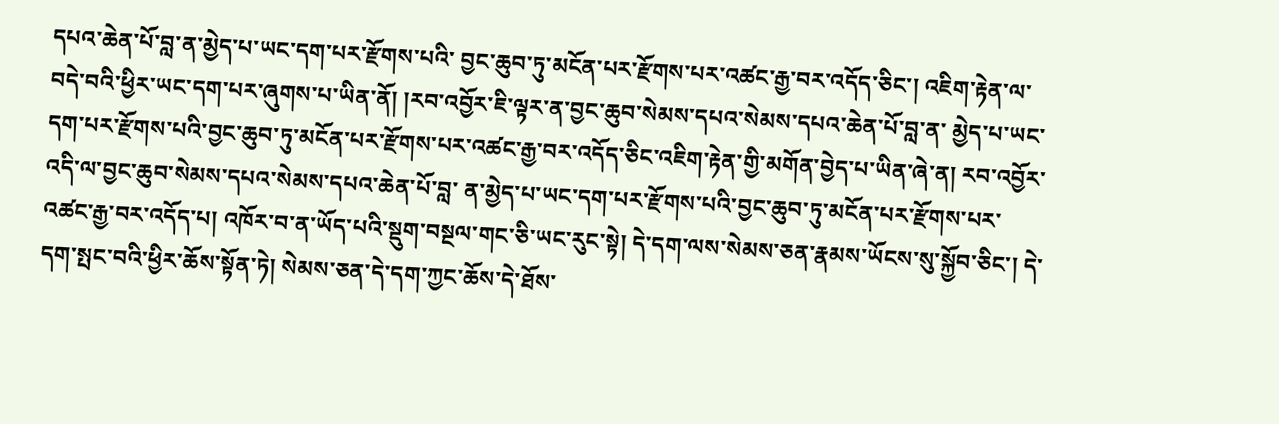དཔའ་ཆེན་པོ་བླ་ན་མྱེད་པ་ཡང་དག་པར་རྫོགས་པའི་ བྱང་ཆུབ་ཏུ་མངོན་པར་རྫོགས་པར་འཚང་རྒྱ་བར་འདོད་ཅིང་། འཇིག་རྟེན་ལ་བདེ་བའི་ཕྱིར་ཡང་དག་པར་ཞུགས་པ་ཡིན་ནོ། །རབ་འབྱོར་ཇི་ལྟར་ན་བྱང་ཆུབ་སེམས་དཔའ་སེམས་དཔའ་ཆེན་པོ་བླ་ན་ མྱེད་པ་ཡང་དག་པར་རྫོགས་པའི་བྱང་ཆུབ་ཏུ་མངོན་པར་རྫོགས་པར་འཚང་རྒྱ་བར་འདོད་ཅིང་འཇིག་རྟེན་གྱི་མགོན་བྱེད་པ་ཡིན་ཞེ་ན། རབ་འབྱོར་འདི་ལ་བྱང་ཆུབ་སེམས་དཔའ་སེམས་དཔའ་ཆེན་པོ་བླ་ ན་མྱེད་པ་ཡང་དག་པར་རྫོགས་པའི་བྱང་ཆུབ་ཏུ་མངོན་པར་རྫོགས་པར་འཚང་རྒྱ་བར་འདོད་པ། འཁོར་བ་ན་ཡོད་པའི་སྡུག་བསྔལ་གང་ཅི་ཡང་རུང་སྟེ། དེ་དག་ལས་སེམས་ཅན་རྣམས་ཡོངས་སུ་སྐྱོབ་ཅིང་། དེ་དག་སྤང་བའི་ཕྱིར་ཆོས་སྟོན་ཏེ། སེམས་ཅན་དེ་དག་ཀྱང་ཆོས་དེ་ཐོས་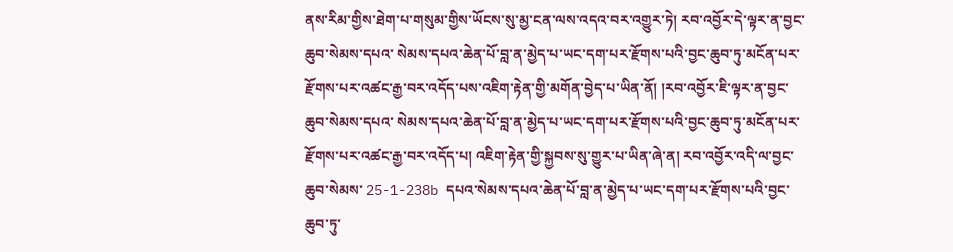ནས་རིམ་གྱིས་ཐེག་པ་གསུམ་གྱིས་ཡོངས་སུ་མྱ་ངན་ལས་འདའ་བར་འགྱུར་ཏེ། རབ་འབྱོར་དེ་ལྟར་ན་བྱང་ཆུབ་སེམས་དཔའ་ སེམས་དཔའ་ཆེན་པོ་བླ་ན་མྱེད་པ་ཡང་དག་པར་རྫོགས་པའི་བྱང་ཆུབ་ཏུ་མངོན་པར་རྫོགས་པར་འཚང་རྒྱ་བར་འདོད་པས་འཇིག་རྟེན་གྱི་མགོན་བྱེད་པ་ཡིན་ནོ། །རབ་འབྱོར་ཇི་ལྟར་ན་བྱང་ཆུབ་སེམས་དཔའ་ སེམས་དཔའ་ཆེན་པོ་བླ་ན་མྱེད་པ་ཡང་དག་པར་རྫོགས་པའི་བྱང་ཆུབ་ཏུ་མངོན་པར་རྫོགས་པར་འཚང་རྒྱ་བར་འདོད་པ། འཇིག་རྟེན་གྱི་སྐྱབས་སུ་གྱུར་པ་ཡིན་ཞེ་ན། རབ་འབྱོར་འདི་ལ་བྱང་ཆུབ་སེམས་ 25-1-238b དཔའ་སེམས་དཔའ་ཆེན་པོ་བླ་ན་མྱེད་པ་ཡང་དག་པར་རྫོགས་པའི་བྱང་ཆུབ་ཏུ་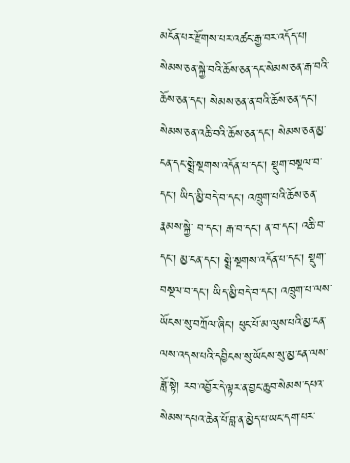མངོན་པར་རྫོགས་པར་འཚང་རྒྱ་བར་འདོད་པ། སེམས་ཅན་སྐྱེ་བའི་ཆོས་ཅན་དང་སེམས་ཅན་རྒ་བའི་ཆོས་ཅན་དང་། སེམས་ཅན་ན་བའི་ཆོས་ཅན་དང་། སེམས་ཅན་འཆི་བའི་ཆོས་ཅན་དང་། སེམས་ཅན་མྱ་ངན་དང་སྨྲེ་སྔགས་འདོན་པ་དང་། སྡུག་བསྔལ་བ་དང་། ཡིད་མྱི་བདེ་བ་དང་། འཁྲུག་པའི་ཆོས་ཅན་རྣམས་སྐྱེ་ བ་དང་། རྒ་བ་དང་། ན་བ་དང་། འཆི་བ་དང་། མྱ་ངན་དང་། སྨྲེ་སྔགས་འདོན་པ་དང་། སྡུག་བསྔལ་བ་དང་། ཡིད་མྱི་བདེ་བ་དང་། འཁྲུག་པ་ལས་ཡོངས་སུ་བཀྲོལ་ཞིང་། ཕུང་པོ་མ་ལུས་པའི་མྱ་ངན་ ལས་འདས་པའི་དབྱིངས་སུ་ཡོངས་སུ་མྱ་ངན་ལས་ཟློ་སྟེ། རབ་འབྱོར་དེ་ལྟར་ན་བྱང་ཆུབ་སེམས་དཔའ་སེམས་དཔའ་ཆེན་པོ་བླ་ན་མྱེད་པ་ཡང་དག་པར་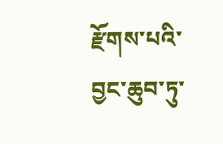རྫོགས་པའི་བྱང་ཆུབ་ཏུ་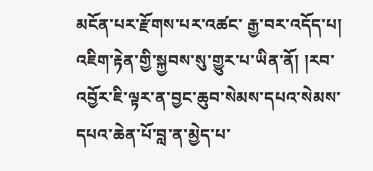མངོན་པར་རྫོགས་པར་འཚང་ རྒྱ་བར་འདོད་པ། འཇིག་རྟེན་གྱི་སྐྱབས་སུ་གྱུར་པ་ཡིན་ནོ། །རབ་འབྱོར་ཇི་ལྟར་ན་བྱང་ཆུབ་སེམས་དཔའ་སེམས་དཔའ་ཆེན་པོ་བླ་ན་མྱེད་པ་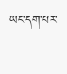ཡང་དག་པར་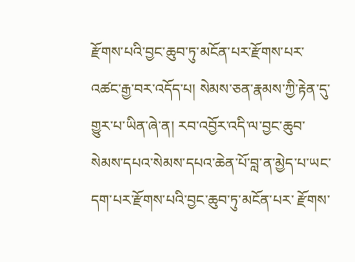རྫོགས་པའི་བྱང་ཆུབ་ཏུ་མངོན་པར་རྫོགས་པར་ འཚང་རྒྱ་བར་འདོད་པ། སེམས་ཅན་རྣམས་ཀྱི་རྟེན་དུ་གྱུར་པ་ཡིན་ཞེ་ན། རབ་འབྱོར་འདི་ལ་བྱང་ཆུབ་སེམས་དཔའ་སེམས་དཔའ་ཆེན་པོ་བླ་ན་མྱེད་པ་ཡང་དག་པར་རྫོགས་པའི་བྱང་ཆུབ་ཏུ་མངོན་པར་ རྫོགས་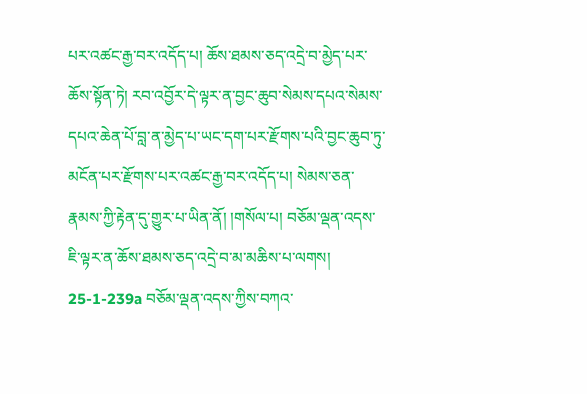པར་འཚང་རྒྱ་བར་འདོད་པ། ཆོས་ཐམས་ཅད་འདྲེ་བ་མྱེད་པར་ཆོས་སྟོན་ཏེ། རབ་འབྱོར་དེ་ལྟར་ན་བྱང་ཆུབ་སེམས་དཔའ་སེམས་དཔའ་ཆེན་པོ་བླ་ན་མྱེད་པ་ཡང་དག་པར་རྫོགས་པའི་བྱང་ཆུབ་ཏུ་ མངོན་པར་རྫོགས་པར་འཚང་རྒྱ་བར་འདོད་པ། སེམས་ཅན་རྣམས་ཀྱི་རྟེན་དུ་གྱུར་པ་ཡིན་ནོ། །གསོལ་པ། བཅོམ་ལྡན་འདས་ཇི་ལྟར་ན་ཆོས་ཐམས་ཅད་འདྲེ་བ་མ་མཆིས་པ་ལགས། 25-1-239a བཅོམ་ལྡན་འདས་ཀྱིས་བཀའ་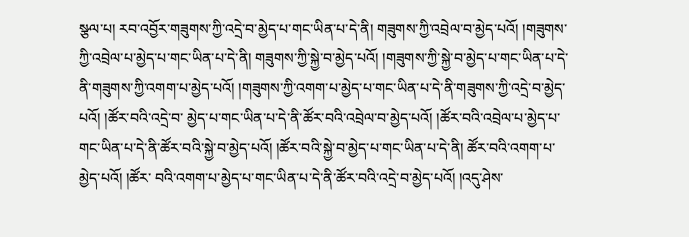སྩལ་པ། རབ་འབྱོར་གཟུགས་ཀྱི་འདྲེ་བ་མྱེད་པ་གང་ཡིན་པ་དེ་ནི། གཟུགས་ཀྱི་འབྲེལ་བ་མྱེད་པའོ། །གཟུགས་ཀྱི་འབྲེལ་པ་མྱེད་པ་གང་ཡིན་པ་དེ་ནི། གཟུགས་ཀྱི་སྐྱེ་བ་མྱེད་པའོ། །གཟུགས་ཀྱི་སྐྱེ་བ་མྱེད་པ་གང་ཡིན་པ་དེ་ནི་གཟུགས་ཀྱི་འགག་པ་མྱེད་པའོ། །གཟུགས་ཀྱི་འགག་པ་མྱེད་པ་གང་ཡིན་པ་དེ་ནི་གཟུགས་ཀྱི་འདྲེ་བ་མྱེད་པའོ། །ཚོར་བའི་འདྲེ་བ་ མྱེད་པ་གང་ཡིན་པ་དེ་ནི་ཚོར་བའི་འབྲེལ་བ་མྱེད་པའོ། །ཚོར་བའི་འབྲེལ་པ་མྱེད་པ་གང་ཡིན་པ་དེ་ནི་ཚོར་བའི་སྐྱེ་བ་མྱེད་པའོ། །ཚོར་བའི་སྐྱེ་བ་མྱེད་པ་གང་ཡིན་པ་དེ་ནི། ཚོར་བའི་འགག་པ་མྱེད་པའོ། །ཚོར་ བའི་འགག་པ་མྱེད་པ་གང་ཡིན་པ་དེ་ནི་ཚོར་བའི་འདྲེ་བ་མྱེད་པའོ། །འདུ་ཤེས་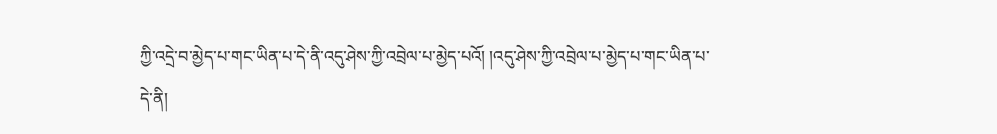ཀྱི་འདྲེ་བ་མྱེད་པ་གང་ཡིན་པ་དེ་ནི་འདུ་ཤེས་ཀྱི་འབྲེལ་པ་མྱེད་པའོ། །འདུ་ཤེས་ཀྱི་འབྲེལ་པ་མྱེད་པ་གང་ཡིན་པ་དེ་ནི།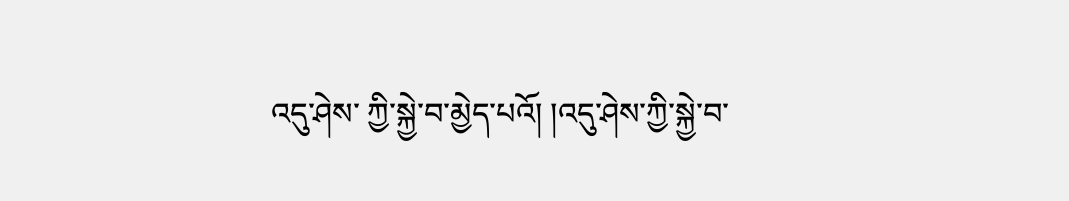འདུ་ཤེས་ ཀྱི་སྐྱེ་བ་མྱེད་པའོ། །འདུ་ཤེས་ཀྱི་སྐྱེ་བ་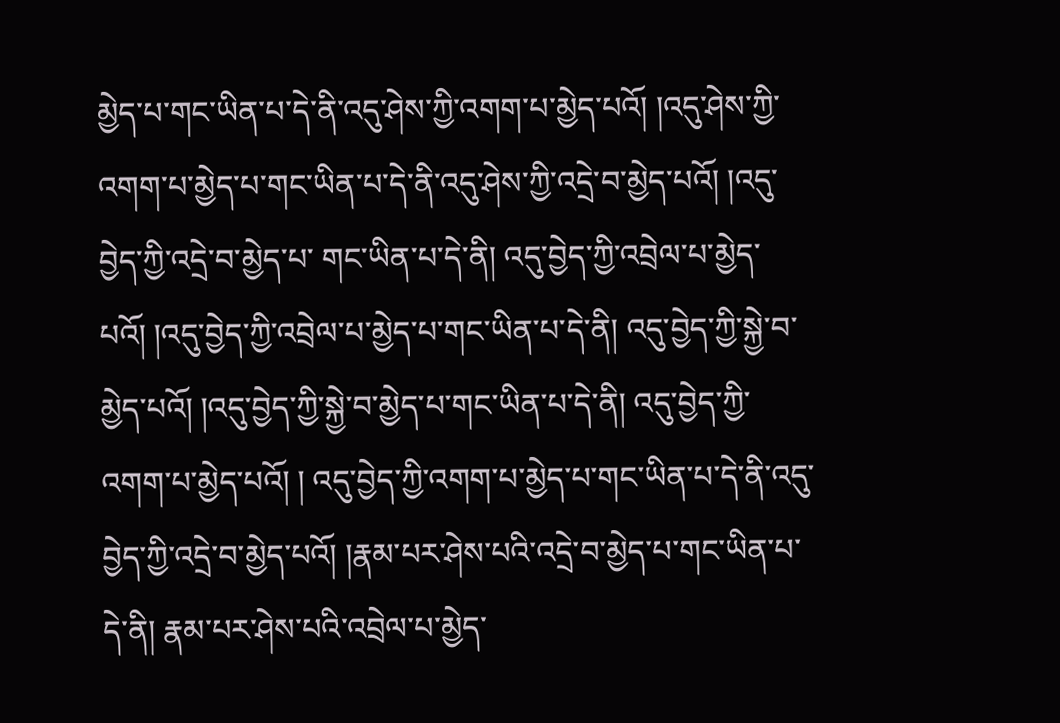མྱེད་པ་གང་ཡིན་པ་དེ་ནི་འདུ་ཤེས་ཀྱི་འགག་པ་མྱེད་པའོ། །འདུ་ཤེས་ཀྱི་འགག་པ་མྱེད་པ་གང་ཡིན་པ་དེ་ནི་འདུ་ཤེས་ཀྱི་འདྲེ་བ་མྱེད་པའོ། །འདུ་བྱེད་ཀྱི་འདྲེ་བ་མྱེད་པ་ གང་ཡིན་པ་དེ་ནི། འདུ་བྱེད་ཀྱི་འབྲེལ་པ་མྱེད་པའོ། །འདུ་བྱེད་ཀྱི་འབྲེལ་པ་མྱེད་པ་གང་ཡིན་པ་དེ་ནི། འདུ་བྱེད་ཀྱི་སྐྱེ་བ་མྱེད་པའོ། །འདུ་བྱེད་ཀྱི་སྐྱེ་བ་མྱེད་པ་གང་ཡིན་པ་དེ་ནི། འདུ་བྱེད་ཀྱི་འགག་པ་མྱེད་པའོ། ། འདུ་བྱེད་ཀྱི་འགག་པ་མྱེད་པ་གང་ཡིན་པ་དེ་ནི་འདུ་བྱེད་ཀྱི་འདྲེ་བ་མྱེད་པའོ། །རྣམ་པར་ཤེས་པའི་འདྲེ་བ་མྱེད་པ་གང་ཡིན་པ་དེ་ནི། རྣམ་པར་ཤེས་པའི་འབྲེལ་པ་མྱེད་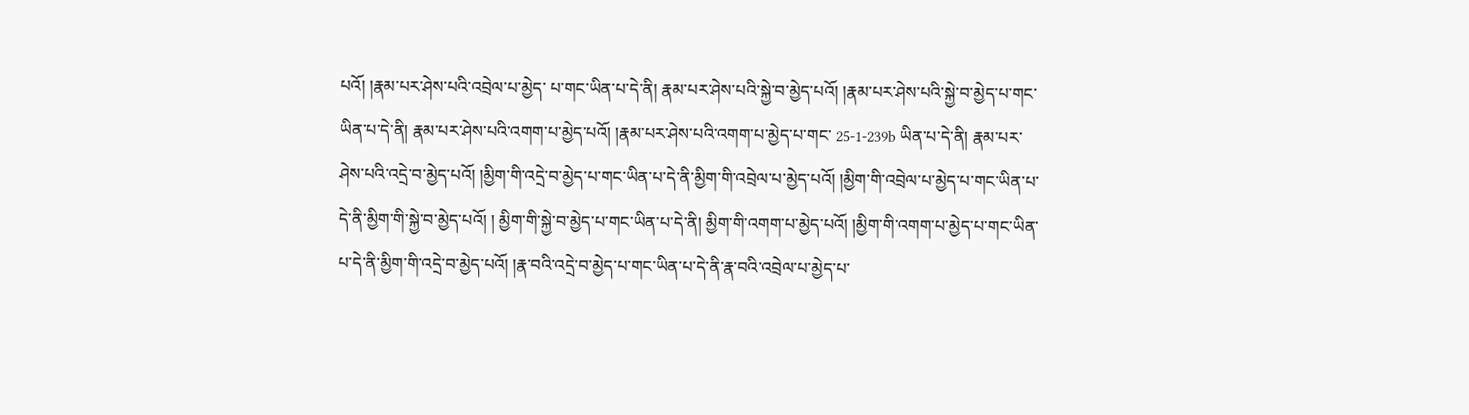པའོ། །རྣམ་པར་ཤེས་པའི་འབྲེལ་པ་མྱེད་ པ་གང་ཡིན་པ་དེ་ནི། རྣམ་པར་ཤེས་པའི་སྐྱེ་བ་མྱེད་པའོ། །རྣམ་པར་ཤེས་པའི་སྐྱེ་བ་མྱེད་པ་གང་ཡིན་པ་དེ་ནི། རྣམ་པར་ཤེས་པའི་འགག་པ་མྱེད་པའོ། །རྣམ་པར་ཤེས་པའི་འགག་པ་མྱེད་པ་གང་ 25-1-239b ཡིན་པ་དེ་ནི། རྣམ་པར་ཤེས་པའི་འདྲེ་བ་མྱེད་པའོ། །མྱིག་གི་འདྲེ་བ་མྱེད་པ་གང་ཡིན་པ་དེ་ནི་མྱིག་གི་འབྲེལ་པ་མྱེད་པའོ། །མྱིག་གི་འབྲེལ་པ་མྱེད་པ་གང་ཡིན་པ་དེ་ནི་མྱིག་གི་སྐྱེ་བ་མྱེད་པའོ། ། མྱིག་གི་སྐྱེ་བ་མྱེད་པ་གང་ཡིན་པ་དེ་ནི། མྱིག་གི་འགག་པ་མྱེད་པའོ། །མྱིག་གི་འགག་པ་མྱེད་པ་གང་ཡིན་པ་དེ་ནི་མྱིག་གི་འདྲེ་བ་མྱེད་པའོ། །རྣ་བའི་འདྲེ་བ་མྱེད་པ་གང་ཡིན་པ་དེ་ནི་རྣ་བའི་འབྲེལ་པ་མྱེད་པ་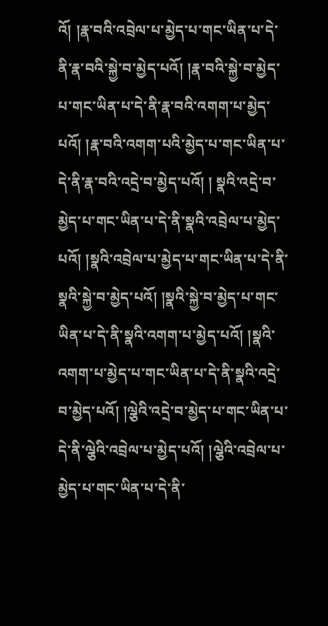འོ། །རྣ་བའི་འབྲེལ་པ་མྱེད་པ་གང་ཡིན་པ་དེ་ནི་རྣ་བའི་སྐྱེ་བ་མྱེད་པའོ། །རྣ་བའི་སྐྱེ་བ་མྱེད་པ་གང་ཡིན་པ་དེ་ནི་རྣ་བའི་འགག་པ་མྱེད་པའོ། །རྣ་བའི་འགག་པའི་མྱེད་པ་གང་ཡིན་པ་དེ་ནི་རྣ་བའི་འདྲེ་བ་མྱེད་པའོ། ། སྣའི་འདྲེ་བ་མྱེད་པ་གང་ཡིན་པ་དེ་ནི་སྣའི་འབྲེལ་པ་མྱེད་པའོ། །སྣའི་འབྲེལ་པ་མྱེད་པ་གང་ཡིན་པ་དེ་ནི་སྣའི་སྐྱེ་བ་མྱེད་པའོ། །སྣའི་སྐྱེ་བ་མྱེད་པ་གང་ཡིན་པ་དེ་ནི་སྣའི་འགག་པ་མྱེད་པའོ། །སྣའི་ འགག་པ་མྱེད་པ་གང་ཡིན་པ་དེ་ནི་སྣའི་འདྲེ་བ་མྱེད་པའོ། །ལྕེའི་འདྲེ་བ་མྱེད་པ་གང་ཡིན་པ་དེ་ནི་ལྕེའི་འབྲེལ་པ་མྱེད་པའོ། །ལྕེའི་འབྲེལ་པ་མྱེད་པ་གང་ཡིན་པ་དེ་ནི་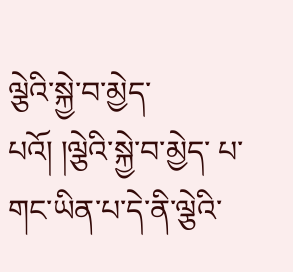ལྕེའི་སྐྱེ་བ་མྱེད་པའོ། །ལྕེའི་སྐྱེ་བ་མྱེད་ པ་གང་ཡིན་པ་དེ་ནི་ལྕེའི་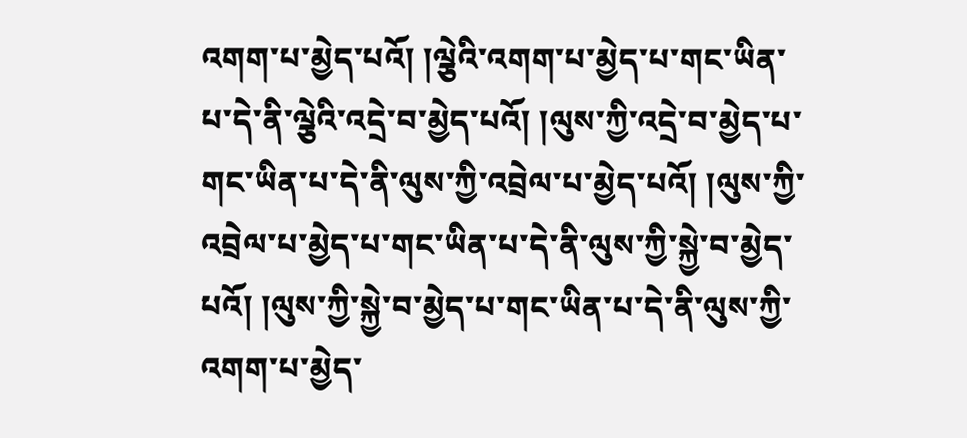འགག་པ་མྱེད་པའོ། །ལྕེའི་འགག་པ་མྱེད་པ་གང་ཡིན་པ་དེ་ནི་ལྕེའི་འདྲེ་བ་མྱེད་པའོ། །ལུས་ཀྱི་འདྲེ་བ་མྱེད་པ་གང་ཡིན་པ་དེ་ནི་ལུས་ཀྱི་འབྲེལ་པ་མྱེད་པའོ། །ལུས་ཀྱི་ འབྲེལ་པ་མྱེད་པ་གང་ཡིན་པ་དེ་ནི་ལུས་ཀྱི་སྐྱེ་བ་མྱེད་པའོ། །ལུས་ཀྱི་སྐྱེ་བ་མྱེད་པ་གང་ཡིན་པ་དེ་ནི་ལུས་ཀྱི་འགག་པ་མྱེད་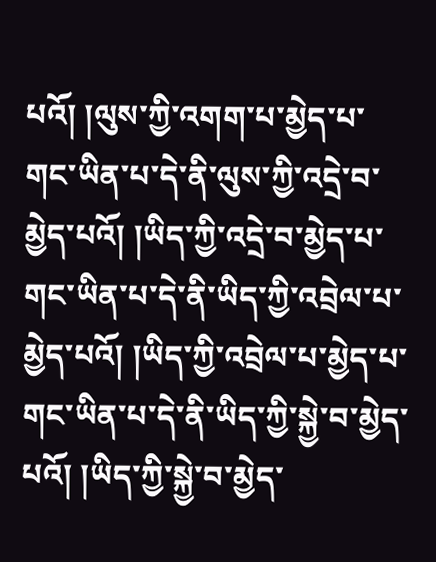པའོ། །ལུས་ཀྱི་འགག་པ་མྱེད་པ་གང་ཡིན་པ་དེ་ནི་ལུས་ཀྱི་འདྲེ་བ་ མྱེད་པའོ། །ཡིད་ཀྱི་འདྲེ་བ་མྱེད་པ་གང་ཡིན་པ་དེ་ནི་ཡིད་ཀྱི་འབྲེལ་པ་མྱེད་པའོ། །ཡིད་ཀྱི་འབྲེལ་པ་མྱེད་པ་གང་ཡིན་པ་དེ་ནི་ཡིད་ཀྱི་སྐྱེ་བ་མྱེད་པའོ། །ཡིད་ཀྱི་སྐྱེ་བ་མྱེད་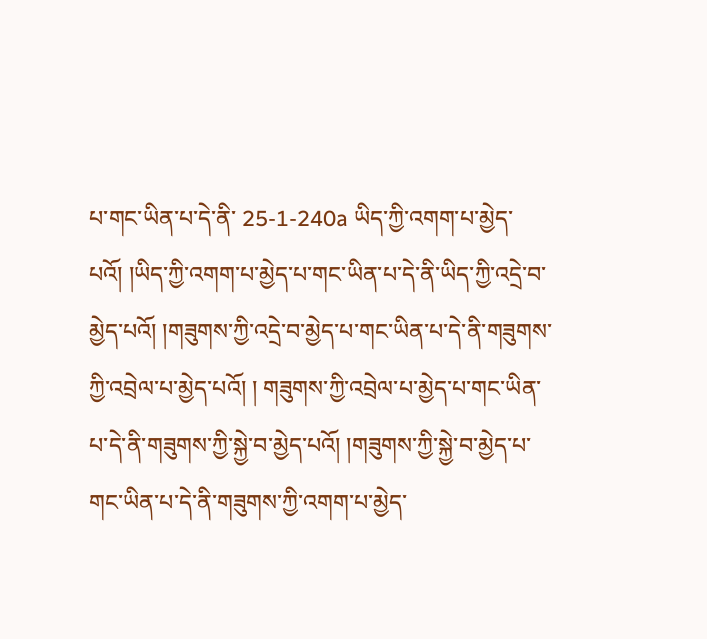པ་གང་ཡིན་པ་དེ་ནི་ 25-1-240a ཡིད་ཀྱི་འགག་པ་མྱེད་པའོ། །ཡིད་ཀྱི་འགག་པ་མྱེད་པ་གང་ཡིན་པ་དེ་ནི་ཡིད་ཀྱི་འདྲེ་བ་མྱེད་པའོ། །གཟུགས་ཀྱི་འདྲེ་བ་མྱེད་པ་གང་ཡིན་པ་དེ་ནི་གཟུགས་ཀྱི་འབྲེལ་པ་མྱེད་པའོ། ། གཟུགས་ཀྱི་འབྲེལ་པ་མྱེད་པ་གང་ཡིན་པ་དེ་ནི་གཟུགས་ཀྱི་སྐྱེ་བ་མྱེད་པའོ། །གཟུགས་ཀྱི་སྐྱེ་བ་མྱེད་པ་གང་ཡིན་པ་དེ་ནི་གཟུགས་ཀྱི་འགག་པ་མྱེད་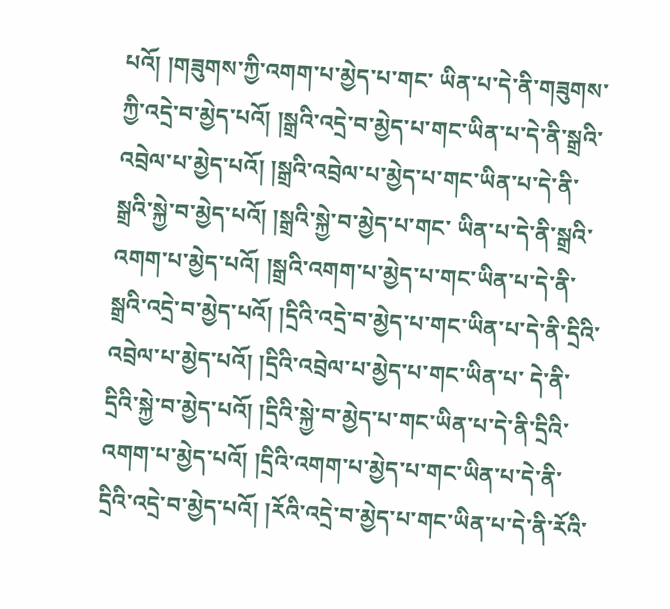པའོ། །གཟུགས་ཀྱི་འགག་པ་མྱེད་པ་གང་ ཡིན་པ་དེ་ནི་གཟུགས་ཀྱི་འདྲེ་བ་མྱེད་པའོ། །སྒྲའི་འདྲེ་བ་མྱེད་པ་གང་ཡིན་པ་དེ་ནི་སྒྲའི་འབྲེལ་པ་མྱེད་པའོ། །སྒྲའི་འབྲེལ་པ་མྱེད་པ་གང་ཡིན་པ་དེ་ནི་སྒྲའི་སྐྱེ་བ་མྱེད་པའོ། །སྒྲའི་སྐྱེ་བ་མྱེད་པ་གང་ ཡིན་པ་དེ་ནི་སྒྲའི་འགག་པ་མྱེད་པའོ། །སྒྲའི་འགག་པ་མྱེད་པ་གང་ཡིན་པ་དེ་ནི་སྒྲའི་འདྲེ་བ་མྱེད་པའོ། །དྲིའི་འདྲེ་བ་མྱེད་པ་གང་ཡིན་པ་དེ་ནི་དྲིའི་འབྲེལ་པ་མྱེད་པའོ། །དྲིའི་འབྲེལ་པ་མྱེད་པ་གང་ཡིན་པ་ དེ་ནི་དྲིའི་སྐྱེ་བ་མྱེད་པའོ། །དྲིའི་སྐྱེ་བ་མྱེད་པ་གང་ཡིན་པ་དེ་ནི་དྲིའི་འགག་པ་མྱེད་པའོ། །དྲིའི་འགག་པ་མྱེད་པ་གང་ཡིན་པ་དེ་ནི་དྲིའི་འདྲེ་བ་མྱེད་པའོ། །རོའི་འདྲེ་བ་མྱེད་པ་གང་ཡིན་པ་དེ་ནི་རོའི་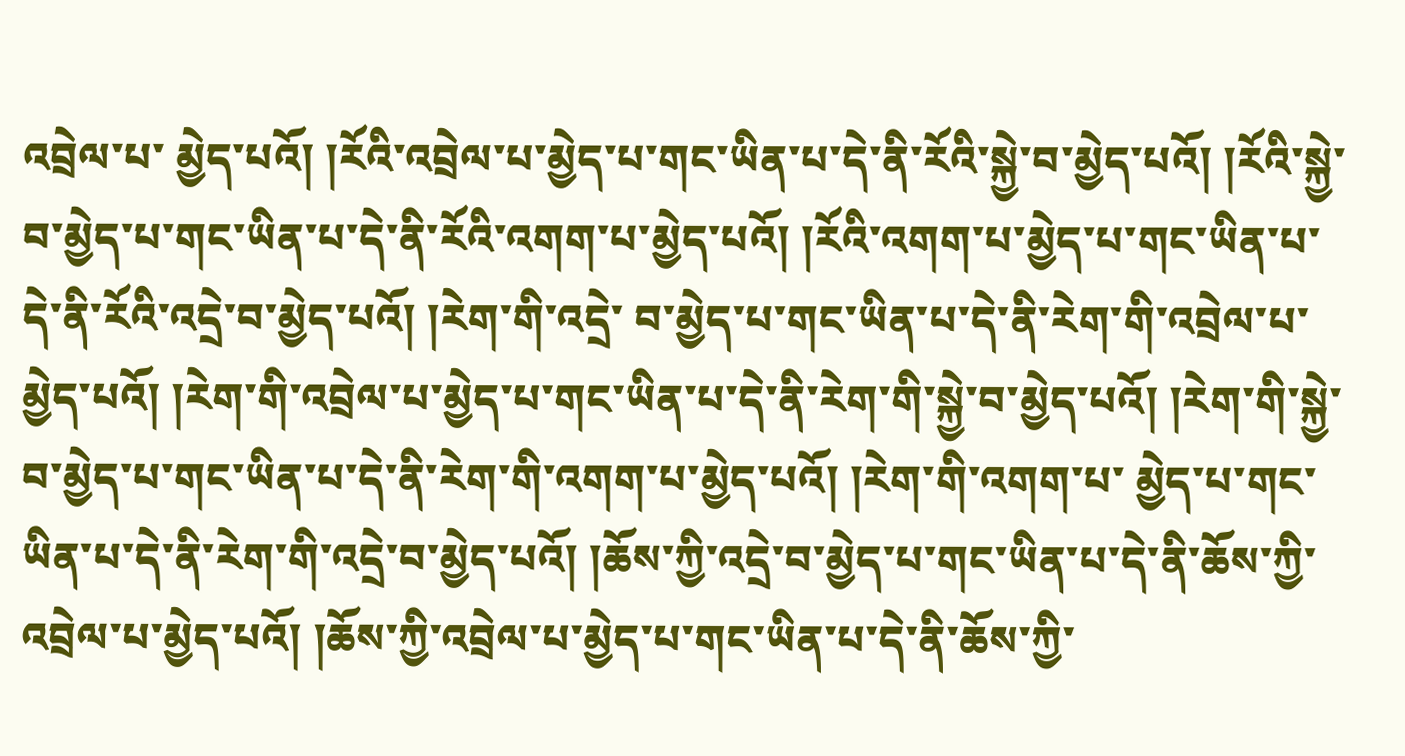འབྲེལ་པ་ མྱེད་པའོ། །རོའི་འབྲེལ་པ་མྱེད་པ་གང་ཡིན་པ་དེ་ནི་རོའི་སྐྱེ་བ་མྱེད་པའོ། །རོའི་སྐྱེ་བ་མྱེད་པ་གང་ཡིན་པ་དེ་ནི་རོའི་འགག་པ་མྱེད་པའོ། །རོའི་འགག་པ་མྱེད་པ་གང་ཡིན་པ་དེ་ནི་རོའི་འདྲེ་བ་མྱེད་པའོ། །རེག་གི་འདྲེ་ བ་མྱེད་པ་གང་ཡིན་པ་དེ་ནི་རེག་གི་འབྲེལ་པ་མྱེད་པའོ། །རེག་གི་འབྲེལ་པ་མྱེད་པ་གང་ཡིན་པ་དེ་ནི་རེག་གི་སྐྱེ་བ་མྱེད་པའོ། །རེག་གི་སྐྱེ་བ་མྱེད་པ་གང་ཡིན་པ་དེ་ནི་རེག་གི་འགག་པ་མྱེད་པའོ། །རེག་གི་འགག་པ་ མྱེད་པ་གང་ཡིན་པ་དེ་ནི་རེག་གི་འདྲེ་བ་མྱེད་པའོ། །ཆོས་ཀྱི་འདྲེ་བ་མྱེད་པ་གང་ཡིན་པ་དེ་ནི་ཆོས་ཀྱི་འབྲེལ་པ་མྱེད་པའོ། །ཆོས་ཀྱི་འབྲེལ་པ་མྱེད་པ་གང་ཡིན་པ་དེ་ནི་ཆོས་ཀྱི་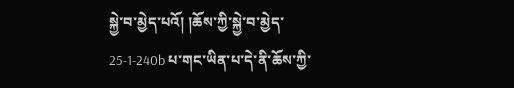སྐྱེ་བ་མྱེད་པའོ། །ཆོས་ཀྱི་སྐྱེ་བ་མྱེད་ 25-1-240b པ་གང་ཡིན་པ་དེ་ནི་ཆོས་ཀྱི་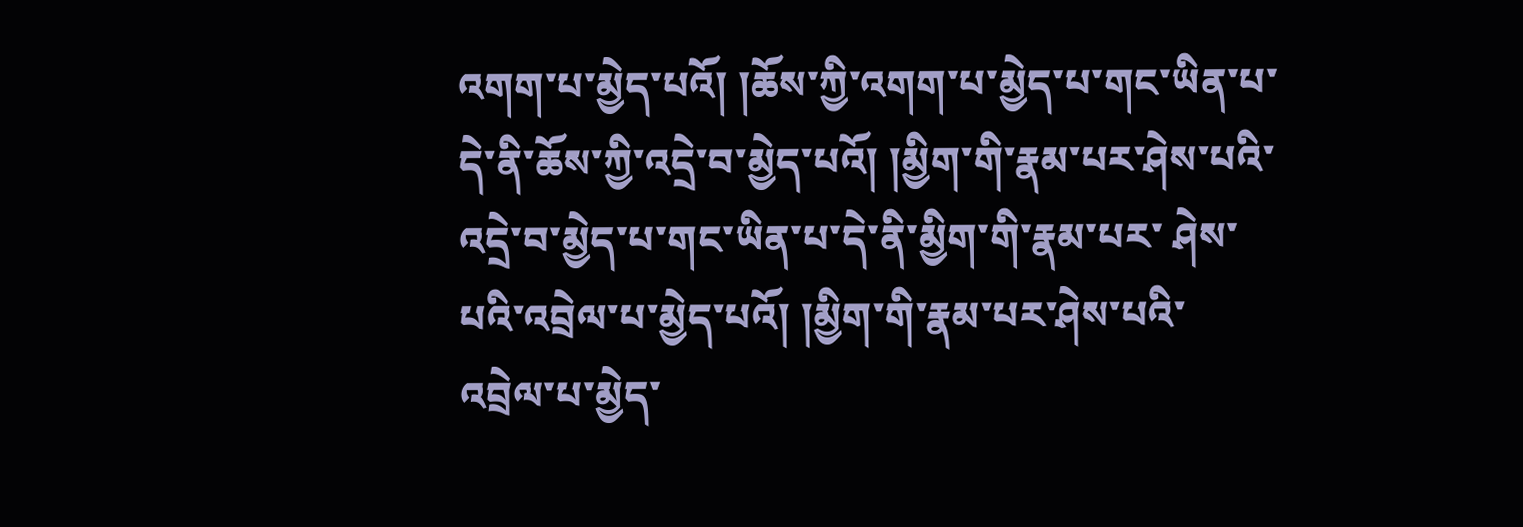འགག་པ་མྱེད་པའོ། །ཆོས་ཀྱི་འགག་པ་མྱེད་པ་གང་ཡིན་པ་དེ་ནི་ཆོས་ཀྱི་འདྲེ་བ་མྱེད་པའོ། །མྱིག་གི་རྣམ་པར་ཤེས་པའི་འདྲེ་བ་མྱེད་པ་གང་ཡིན་པ་དེ་ནི་མྱིག་གི་རྣམ་པར་ ཤེས་པའི་འབྲེལ་པ་མྱེད་པའོ། །མྱིག་གི་རྣམ་པར་ཤེས་པའི་འབྲེལ་པ་མྱེད་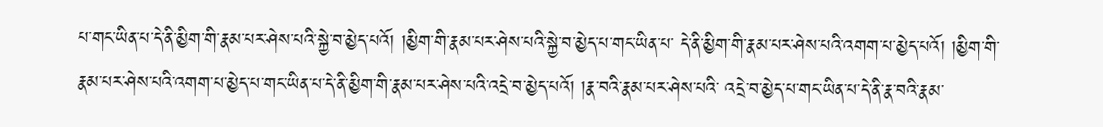པ་གང་ཡིན་པ་དེ་ནི་མྱིག་གི་རྣམ་པར་ཤེས་པའི་སྐྱེ་བ་མྱེད་པའོ། །མྱིག་གི་རྣམ་པར་ཤེས་པའི་སྐྱེ་བ་མྱེད་པ་གང་ཡིན་པ་ དེ་ནི་མྱིག་གི་རྣམ་པར་ཤེས་པའི་འགག་པ་མྱེད་པའོ། །མྱིག་གི་རྣམ་པར་ཤེས་པའི་འགག་པ་མྱེད་པ་གང་ཡིན་པ་དེ་ནི་མྱིག་གི་རྣམ་པར་ཤེས་པའི་འདྲེ་བ་མྱེད་པའོ། །རྣ་བའི་རྣམ་པར་ཤེས་པའི་ འདྲེ་བ་མྱེད་པ་གང་ཡིན་པ་དེ་ནི་རྣ་བའི་རྣམ་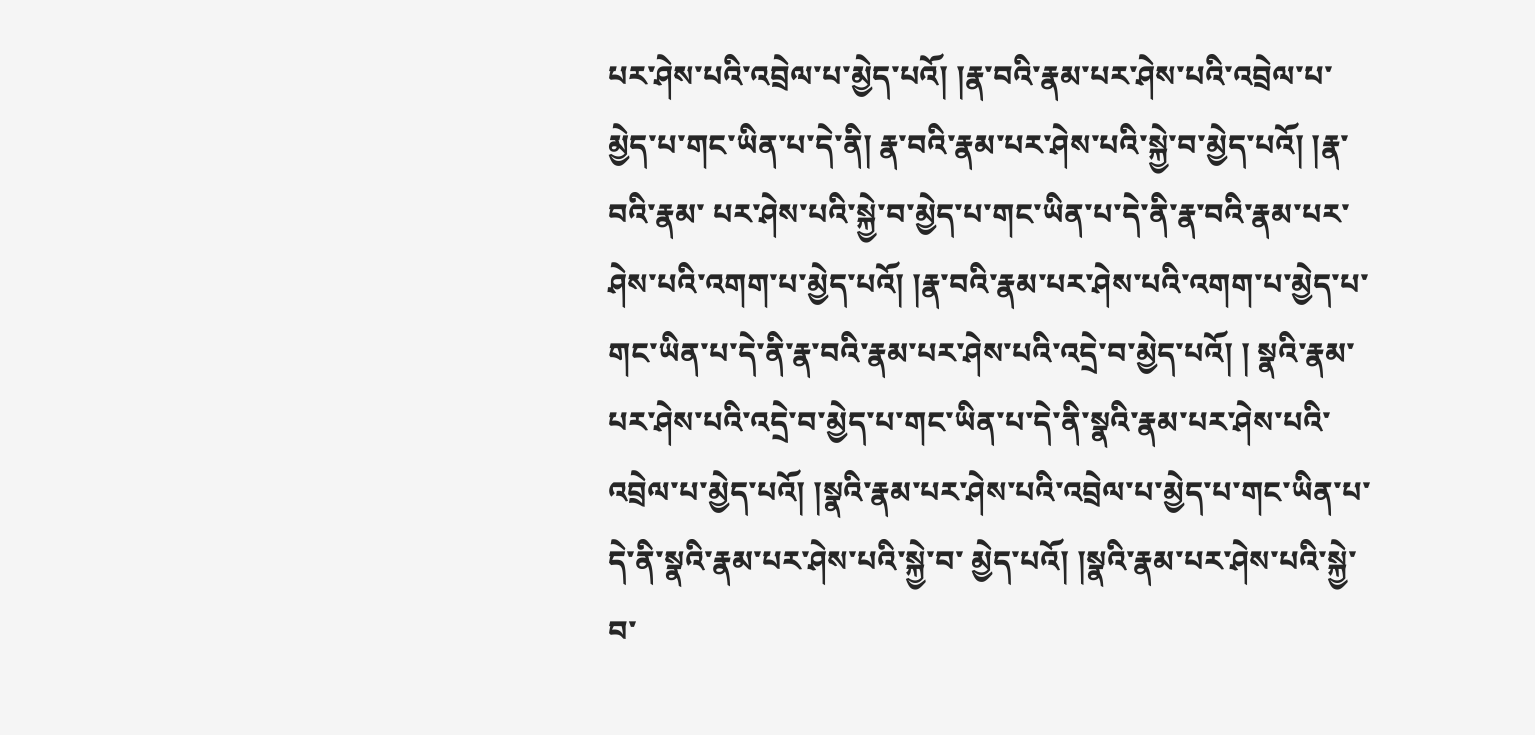པར་ཤེས་པའི་འབྲེལ་པ་མྱེད་པའོ། །རྣ་བའི་རྣམ་པར་ཤེས་པའི་འབྲེལ་པ་མྱེད་པ་གང་ཡིན་པ་དེ་ནི། རྣ་བའི་རྣམ་པར་ཤེས་པའི་སྐྱེ་བ་མྱེད་པའོ། །རྣ་བའི་རྣམ་ པར་ཤེས་པའི་སྐྱེ་བ་མྱེད་པ་གང་ཡིན་པ་དེ་ནི་རྣ་བའི་རྣམ་པར་ཤེས་པའི་འགག་པ་མྱེད་པའོ། །རྣ་བའི་རྣམ་པར་ཤེས་པའི་འགག་པ་མྱེད་པ་གང་ཡིན་པ་དེ་ནི་རྣ་བའི་རྣམ་པར་ཤེས་པའི་འདྲེ་བ་མྱེད་པའོ། ། སྣའི་རྣམ་པར་ཤེས་པའི་འདྲེ་བ་མྱེད་པ་གང་ཡིན་པ་དེ་ནི་སྣའི་རྣམ་པར་ཤེས་པའི་འབྲེལ་པ་མྱེད་པའོ། །སྣའི་རྣམ་པར་ཤེས་པའི་འབྲེལ་པ་མྱེད་པ་གང་ཡིན་པ་དེ་ནི་སྣའི་རྣམ་པར་ཤེས་པའི་སྐྱེ་བ་ མྱེད་པའོ། །སྣའི་རྣམ་པར་ཤེས་པའི་སྐྱེ་བ་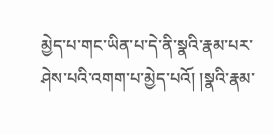མྱེད་པ་གང་ཡིན་པ་དེ་ནི་སྣའི་རྣམ་པར་ཤེས་པའི་འགག་པ་མྱེད་པའོ། །སྣའི་རྣམ་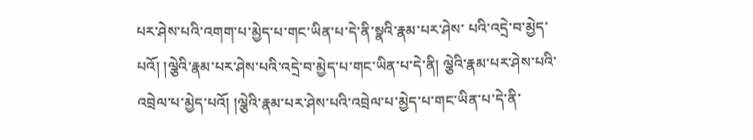པར་ཤེས་པའི་འགག་པ་མྱེད་པ་གང་ཡིན་པ་དེ་ནི་སྣའི་རྣམ་པར་ཤེས་ པའི་འདྲེ་བ་མྱེད་པའོ། །ལྕེའི་རྣམ་པར་ཤེས་པའི་འདྲེ་བ་མྱེད་པ་གང་ཡིན་པ་དེ་ནི། ལྕེའི་རྣམ་པར་ཤེས་པའི་འབྲེལ་པ་མྱེད་པའོ། །ལྕེའི་རྣམ་པར་ཤེས་པའི་འབྲེལ་པ་མྱེད་པ་གང་ཡིན་པ་དེ་ནི་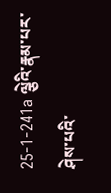25-1-241a ལྕེའི་རྣམ་པར་ཤེས་པའི་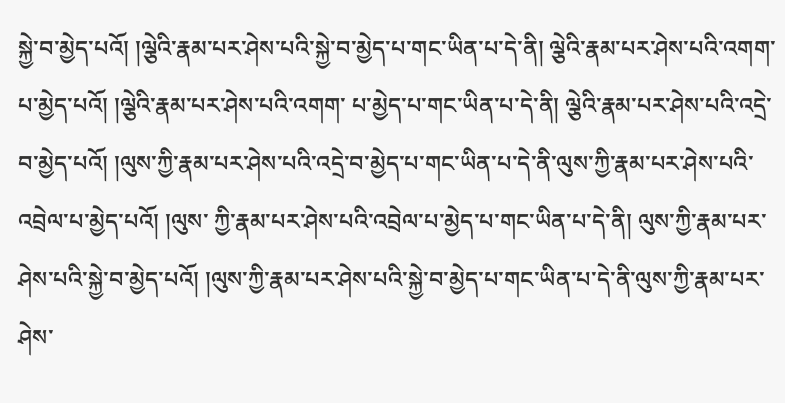སྐྱེ་བ་མྱེད་པའོ། །ལྕེའི་རྣམ་པར་ཤེས་པའི་སྐྱེ་བ་མྱེད་པ་གང་ཡིན་པ་དེ་ནི། ལྕེའི་རྣམ་པར་ཤེས་པའི་འགག་པ་མྱེད་པའོ། །ལྕེའི་རྣམ་པར་ཤེས་པའི་འགག་ པ་མྱེད་པ་གང་ཡིན་པ་དེ་ནི། ལྕེའི་རྣམ་པར་ཤེས་པའི་འདྲེ་བ་མྱེད་པའོ། །ལུས་ཀྱི་རྣམ་པར་ཤེས་པའི་འདྲེ་བ་མྱེད་པ་གང་ཡིན་པ་དེ་ནི་ལུས་ཀྱི་རྣམ་པར་ཤེས་པའི་འབྲེལ་པ་མྱེད་པའོ། །ལུས་ ཀྱི་རྣམ་པར་ཤེས་པའི་འབྲེལ་པ་མྱེད་པ་གང་ཡིན་པ་དེ་ནི། ལུས་ཀྱི་རྣམ་པར་ཤེས་པའི་སྐྱེ་བ་མྱེད་པའོ། །ལུས་ཀྱི་རྣམ་པར་ཤེས་པའི་སྐྱེ་བ་མྱེད་པ་གང་ཡིན་པ་དེ་ནི་ལུས་ཀྱི་རྣམ་པར་ཤེས་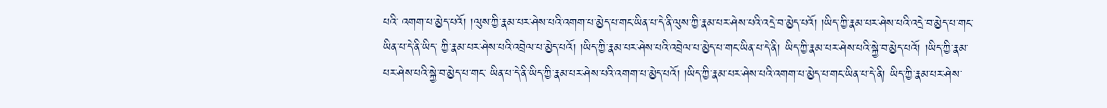པའི་ འགག་པ་མྱེད་པའོ། །ལུས་ཀྱི་རྣམ་པར་ཤེས་པའི་འགག་པ་མྱེད་པ་གང་ཡིན་པ་དེ་ནི་ལུས་ཀྱི་རྣམ་པར་ཤེས་པའི་འདྲེ་བ་མྱེད་པའོ། །ཡིད་ཀྱི་རྣམ་པར་ཤེས་པའི་འདྲེ་བ་མྱེད་པ་གང་ཡིན་པ་དེ་ནི་ཡིད་ ཀྱི་རྣམ་པར་ཤེས་པའི་འབྲེལ་པ་མྱེད་པའོ། །ཡིད་ཀྱི་རྣམ་པར་ཤེས་པའི་འབྲེལ་པ་མྱེད་པ་གང་ཡིན་པ་དེ་ནི། ཡིད་ཀྱི་རྣམ་པར་ཤེས་པའི་སྐྱེ་བ་མྱེད་པའོ། །ཡིད་ཀྱི་རྣམ་པར་ཤེས་པའི་སྐྱེ་བ་མྱེད་པ་གང་ ཡིན་པ་དེ་ནི་ཡིད་ཀྱི་རྣམ་པར་ཤེས་པའི་འགག་པ་མྱེད་པའོ། །ཡིད་ཀྱི་རྣམ་པར་ཤེས་པའི་འགག་པ་མྱེད་པ་གང་ཡིན་པ་དེ་ནི། ཡིད་ཀྱི་རྣམ་པར་ཤེས་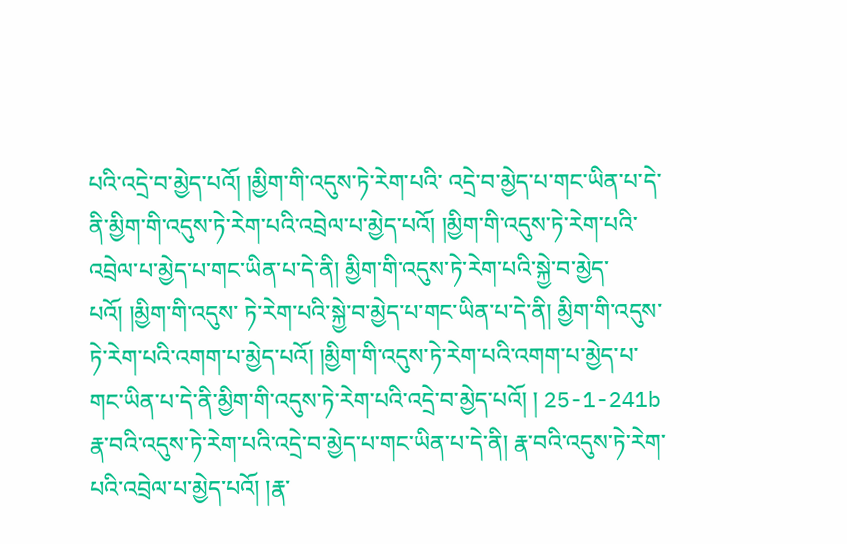པའི་འདྲེ་བ་མྱེད་པའོ། །མྱིག་གི་འདུས་ཏེ་རེག་པའི་ འདྲེ་བ་མྱེད་པ་གང་ཡིན་པ་དེ་ནི་མྱིག་གི་འདུས་ཏེ་རེག་པའི་འབྲེལ་པ་མྱེད་པའོ། །མྱིག་གི་འདུས་ཏེ་རེག་པའི་འབྲེལ་པ་མྱེད་པ་གང་ཡིན་པ་དེ་ནི། མྱིག་གི་འདུས་ཏེ་རེག་པའི་སྐྱེ་བ་མྱེད་པའོ། །མྱིག་གི་འདུས་ ཏེ་རེག་པའི་སྐྱེ་བ་མྱེད་པ་གང་ཡིན་པ་དེ་ནི། མྱིག་གི་འདུས་ཏེ་རེག་པའི་འགག་པ་མྱེད་པའོ། །མྱིག་གི་འདུས་ཏེ་རེག་པའི་འགག་པ་མྱེད་པ་གང་ཡིན་པ་དེ་ནི་མྱིག་གི་འདུས་ཏེ་རེག་པའི་འདྲེ་བ་མྱེད་པའོ། ། 25-1-241b རྣ་བའི་འདུས་ཏེ་རེག་པའི་འདྲེ་བ་མྱེད་པ་གང་ཡིན་པ་དེ་ནི། རྣ་བའི་འདུས་ཏེ་རེག་པའི་འབྲེལ་པ་མྱེད་པའོ། །རྣ་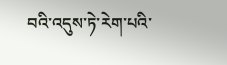བའི་འདུས་ཏེ་རེག་པའི་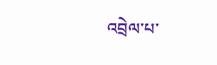འབྲེལ་པ་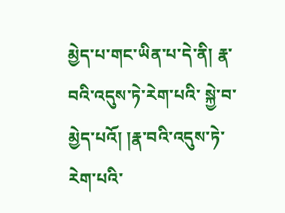མྱེད་པ་གང་ཡིན་པ་དེ་ནི། རྣ་བའི་འདུས་ཏེ་རེག་པའི་ སྐྱེ་བ་མྱེད་པའོ། །རྣ་བའི་འདུས་ཏེ་རེག་པའི་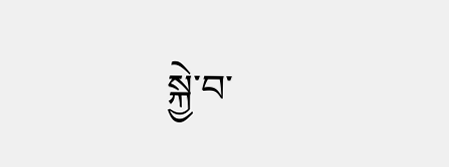སྐྱེ་བ་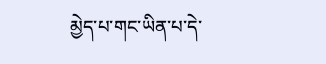མྱེད་པ་གང་ཡིན་པ་དེ་